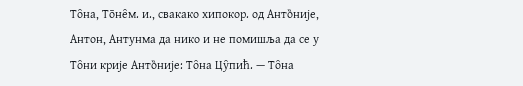То̑на, То̄не̑м. и., свакако хипокор. од Анто̏није, Антон, Антунма да нико и не помишља да се у То̑ни крије Анто̏није: То̑на Цу̑пић. — То̑на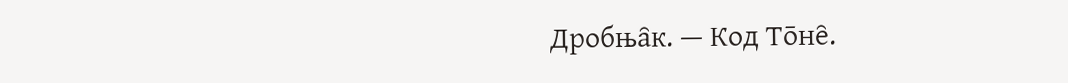Дробња̑к. — Код То̄не̑.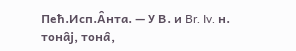Пeћ.Исп.А̑нта. — У В. и Br. Iv. н.
тона̑ј, тона̑,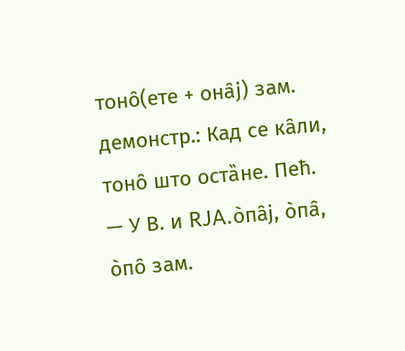тоно̑(ете + она̑ј) зам. демонстр.: Кад се ка̑ли, тоно̑ што оста̏не. Пeћ. — У В. и RJA.òпа̑ј, òпа̑, òпо̑ зам.